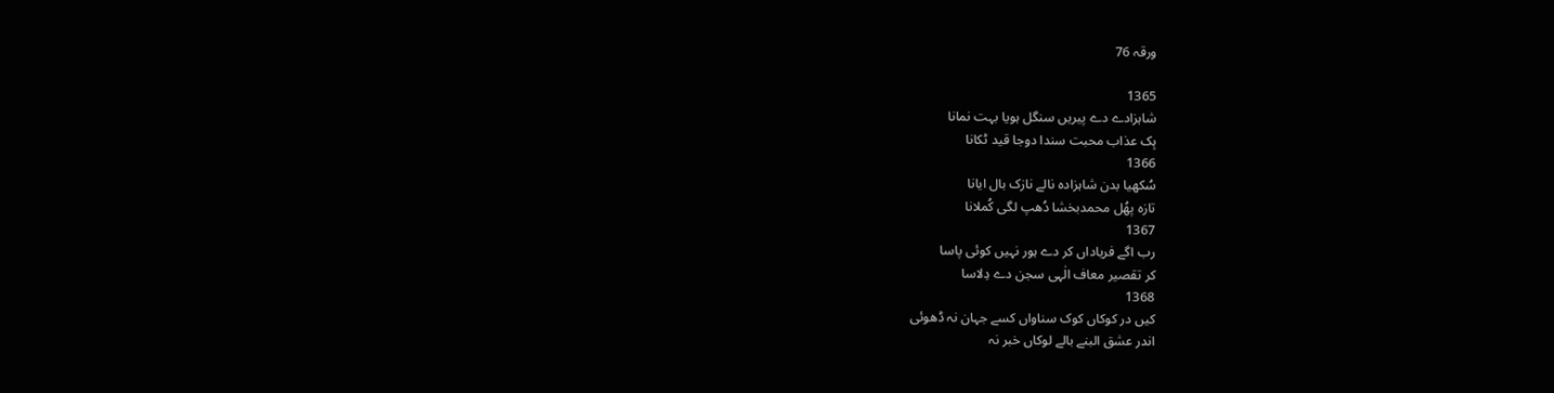ورقہ 76

1365
شاہزادے دے پیریں سنگل ہویا بہت نمانا
ہِک عذاب محبت سندا دوجا قید ٹکانا
1366
سُکھیا بدن شاہزادہ نالے نازک بال ایانا
تازہ پھُل محمدبخشا دُھپ لگی کُملانا
1367
رب اگے فریاداں کر دے ہور نہیں کوئی پاسا
کر تقصیر معاف الٰہی سجن دے دِلاسا
1368
کیں در کوکاں کوک سناواں کسے جہان نہ ڈھوئی
اندر عشق البنے بالے لوکاں خبر نہ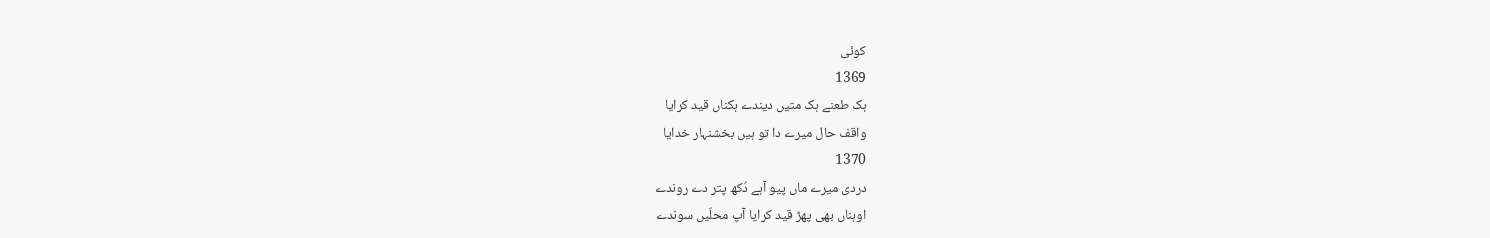کوئی
1369
ہک طعنے ہک متیں دیندے ہکناں قید کرایا
واقف حال میرے دا تو ہیں بخشنہار خدایا
1370
دردی میرے ماں پیو آہے دُکھ پتر دے روندے
اوہناں بھی پھڑ قید کرایا آپ محلّیں سوندے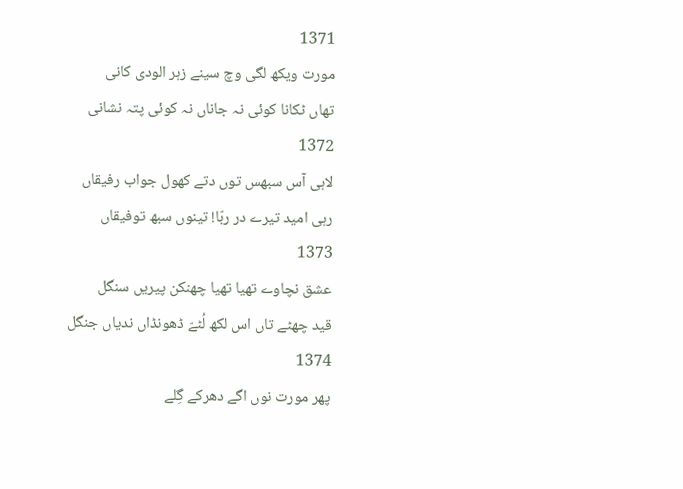1371
مورت ویکھ لگی وچ سینے زہر الودی کانی
تھاں ٹکانا کوئی نہ جاناں نہ کوئی پتہ نشانی
1372
لاہی آس سبھس توں دتے کھول جواب رفیقاں
رہی امید تیرے در ربّا! تینوں سبھ توفیقاں
1373
عشق نچاوے تھیا تھیا چھنکن پیریں سنگل
قید چھٹے تاں اس لکھ لُٹےّ ڈھونڈاں ندیاں جنگل
1374
پھر مورت نوں اگے دھرکے گِلے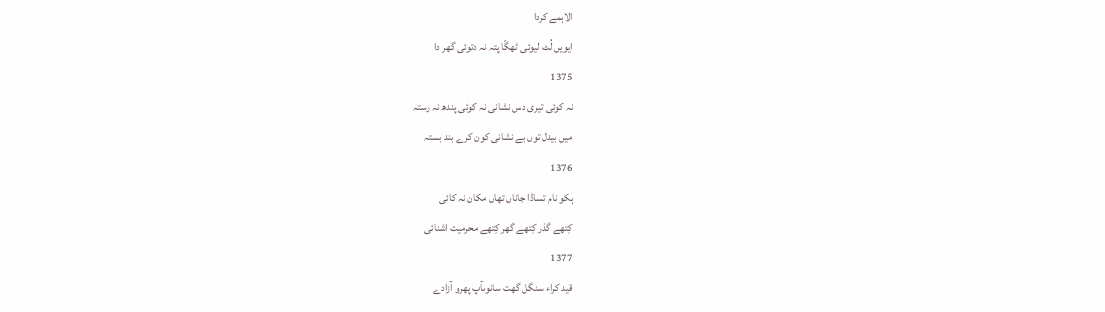الاہمے کردا
ایویں لُٹ لیوئی ٹھگّا پتہ نہ دتوئی گھر دا
1375
نہ کوئی تیری دس نشانی نہ کوئی پندھ نہ رستہ
میں بیدل توں بے نشانی کون کرے بند بستہ
1376
ہکو نام تساڈا جاناں تھاں مکان نہ کائی
کِتھے گذر کِتھے گھر کِتھے محرمیت اشنائی
1377
قید کراء سنگل گھت سانوںآپ پھرو آزادے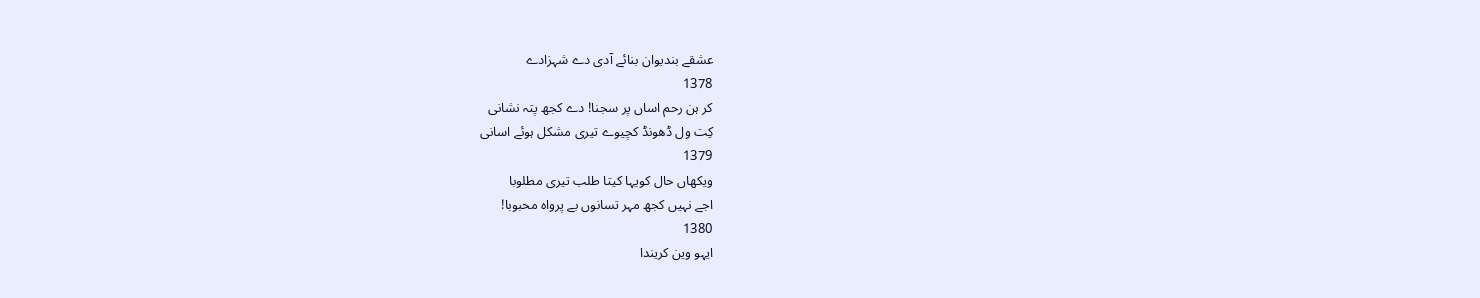عشقے بندیوان بنائے آدی دے شہزادے
1378
کر ہن رحم اساں پر سجنا! دے کجھ پتہ نشانی
کِت ول ڈھونڈ کچیوے تیری مشکل ہوئے اسانی
1379
ویکھاں حال کویہا کیتا طلب تیری مطلوبا
اجے نہیں کجھ مہر تسانوں بے پرواہ محبوبا!
1380
ایہو وین کریندا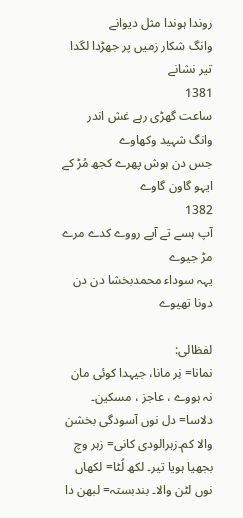روندا ہوندا مثل دیوانے
وانگ شکار زمیں پر جھڑدا لگدا تیر نشانے
1381
ساعت گھڑی رہے غش اندر وانگ شہید وکھاوے
جس دن ہوش پھرے کجھ مُڑ کے ایہو گاون گاوے
1382
آپ ہسے تے آپے رووے کدے مرے مڑ جیوے
یہہ سوداء محمدبخشا دن دن دونا تھیوے

لفظالی:
نمانا= نِر مانا، جیہدا کوئی مان نہ ہووے ، عاجز ، مسکین۔ دلاسا= دل نوں آسودگی بخشن والا کم۔زہرالودی کانی= زہر وچ بجھیا ہویا تیر۔ لکھ لُٹا= لکھاں نوں لٹن والا۔ بندبستہ= لبھن دا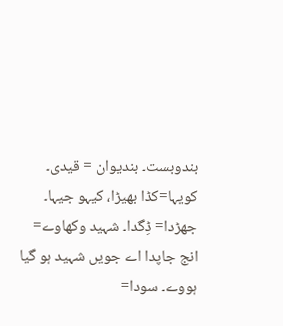بندوبست۔ بندیوان = قیدی۔ کویہا=کڈا بھیڑا، کیہو جیہا۔ جھڑدا= ڈِگدا۔ شہید وکھاوے= انج جاپدا اے جویں شہید ہو گیا ہووے۔ سودا=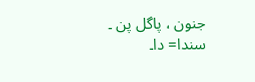جنون ، پاگل پن ۔ سندا= دا۔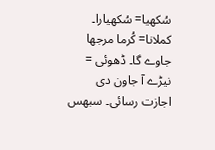سُکھیا= سُکھیارا۔ کملانا= کُرما مرجھا جاوے گا۔ ڈھوئی = نیڑے آ جاون دی اجازت رسائی۔ سبھس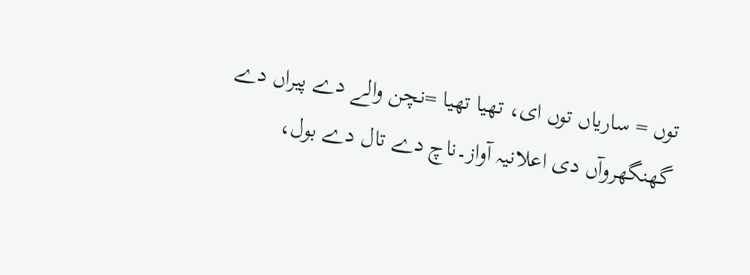توں = ساریاں توں ای، تھیا تھیا =نچن والے دے پیراں دے گھنگھروآں دی اعلانیہ آواز۔ناچ دے تال دے بول،